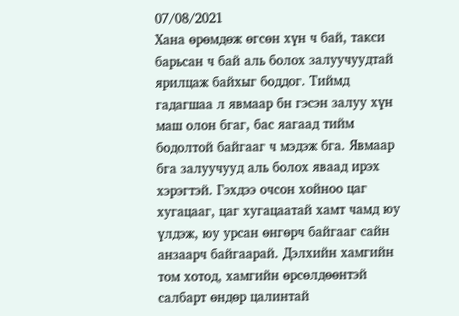07/08/2021
Хана өрөмдөж өгсөн хүн ч бай, такси барьсан ч бай аль болох залуучуудтай ярилцаж байхыг боддог. Тиймд гадагшаа л явмаар бн гэсэн залуу хүн маш олон бгаг, бас яагаад тийм бодолтой байгааг ч мэдэж бга. Явмаар бга залуучууд аль болох яваад ирэх хэрэгтэй. Гэхдээ очсон хойноо цаг хугацааг, цаг хугацаатай хамт чамд юу үлдэж, юу урсан өнгөрч байгааг сайн анзаарч байгаарай. Дэлхийн хамгийн том хотод, хамгийн өрсөлдөөнтэй салбарт өндөр цалинтай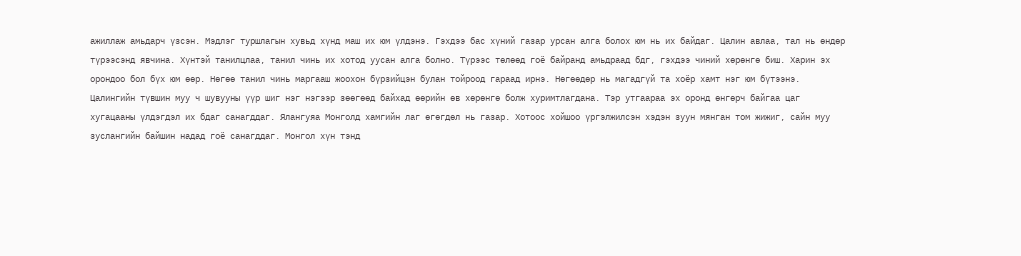ажиллаж амьдарч үзсэн. Мэдлэг туршлагын хувьд хүнд маш их юм үлдэнэ. Гэхдээ бас хүний газар урсан алга болох юм нь их байдаг. Цалин авлаа, тал нь өндөр түрээсэнд явчина. Хүнтэй танилцлаа, танил чинь их хотод уусан алга болно. Түрээс төлөөд гоё байранд амьдраад бдг, гэхдээ чиний хөрөнгө биш. Харин эх орондоо бол бүх юм өөр. Нөгөө танил чинь маргааш жоохон бүрзийцэн булан тойроод гараад ирнэ. Нөгөөдөр нь магадгүй та хоёр хамт нэг юм бүтээнэ. Цалингийн түвшин муу ч шувууны үүр шиг нэг нэгээр зөөгөөд байхад өөрийн өв хөрөнгө болж хуримтлагдана. Тэр утгаараа эх оронд өнгөрч байгаа цаг хугацааны үлдэгдэл их бдаг санагддаг. Ялангуяа Монголд хамгийн лаг өгөгдөл нь газар. Хотоос хойшоо үргэлжилсэн хэдэн зуун мянган том жижиг, сайн муу зуслангийн байшин надад гоё санагддаг. Монгол хүн тэнд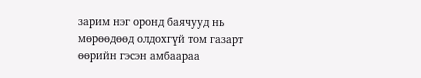зарим нэг оронд баячууд нь мөрөөдөөд олдохгүй том газарт өөрийн гэсэн амбаараа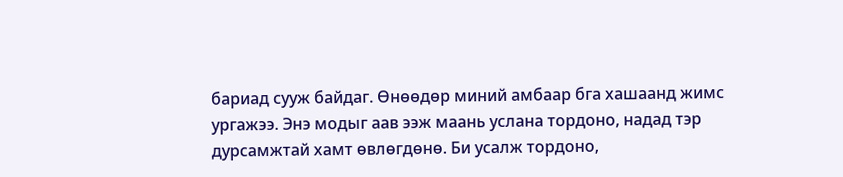бариад сууж байдаг. Өнөөдөр миний амбаар бга хашаанд жимс ургажээ. Энэ модыг аав ээж маань услана тордоно, надад тэр дурсамжтай хамт өвлөгдөнө. Би усалж тордоно,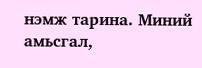нэмж тарина. Миний амьсгал,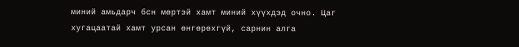миний амьдарч бсн мөртэй хамт миний хүүхдэд очно. Цаг хугацаатай хамт урсан өнгөрөхгүй, сарнин алга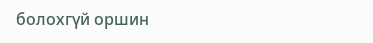болохгүй оршин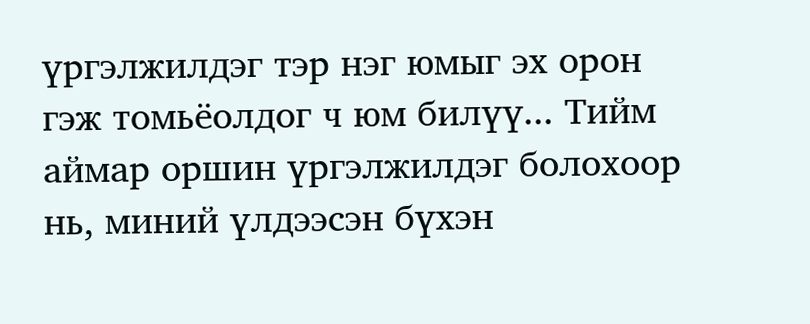үргэлжилдэг тэр нэг юмыг эх орон гэж томьёолдог ч юм билүү... Тийм аймар оршин үргэлжилдэг болохоор нь, миний үлдээсэн бүхэн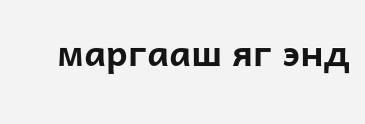маргааш яг энд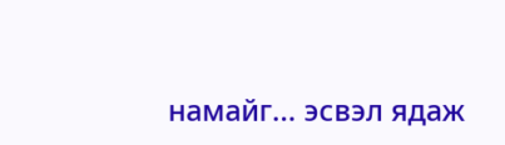намайг... эсвэл ядаж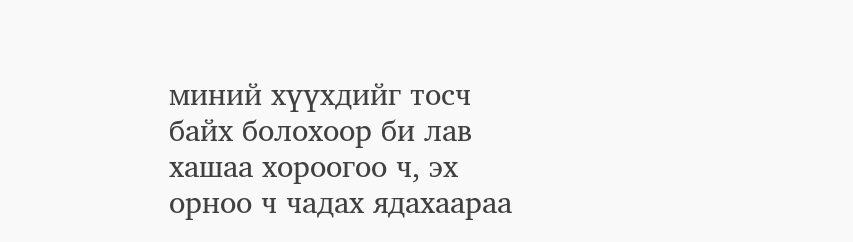миний хүүхдийг тосч байх болохоор би лав хашаа хороогоо ч, эх орноо ч чадах ядахаараа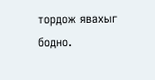тордож явахыг бодно.